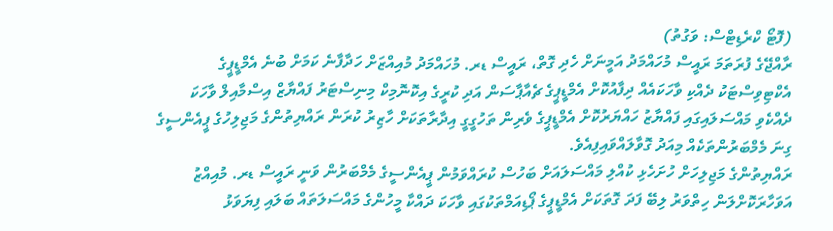(ފޮޓޯ ކްރެޑިޓްސް: ވަގުތު)
ރާއްޖޭގެ ފުރަތަމަ ރައީސް މުހައްމަދު އަމީނަށް ހެދި ގޮތް، ރައީސް ޑރ. މުހައްމަދު މުއިއްޒަށް ހަދާފާނެ ކަމަށް ބުނެ އެމްޑީޕީގެ އެކްޓިވިސްޓަކު ދެއްކި ވާހަކައެއް ދިފާއުކޮށް އެމްޑީޕީގެ ޗެއާޕާސަން އަދި ކުރީގެ އިކޮނޮމިކް މިނިސްޓަރު ފައްޔާޒް އިސްމާއިލް ވާހަކަ ދެއްކެވި މައްސަލައިގައި ފައްޔާޒު ހައްޔަރުކޮށް އެމްޑީޕީގެ ވެރިން ތަހުގީގީ އިދާރާތަކަށް ހާޒިރު ކުރަން ރައްޔިތުންގެ މަޖިލިހުގެ ޕީއެންސީގެ ގިނަ މެމްބަރުންތަކެއް މިއަދު ގޮވާލައްވައިފިއެވެ.
ރައްޔިތުންގެ މަޖިލިހަށް ހުށަހެޅި ކުއްލި މައްސަލައަށް ބަހުސް ކުރައްވަމުން ޕީއެންސީގެ މެމްބަރުން ވަނީ ރައީސް ޑރ. މުއިއްޒު އަވަހާރަކޮށްލަން ހިތްވަރު ލިބޭ ފަދަ ގޮތަކަށް އެމްޑީޕީގެ ޕޯޑިއަމްތަކުގައި ވާހަކަ ދައްކާ މީހުންގެ މައްސަލަތައް ބަލައި ފިޔަވަޅު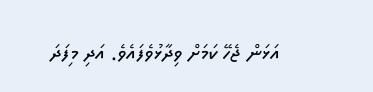އަޅަން ޖެހޭ ކަމަށް ވިދާޅުވެފައެވެ. އަދި މިފަދަ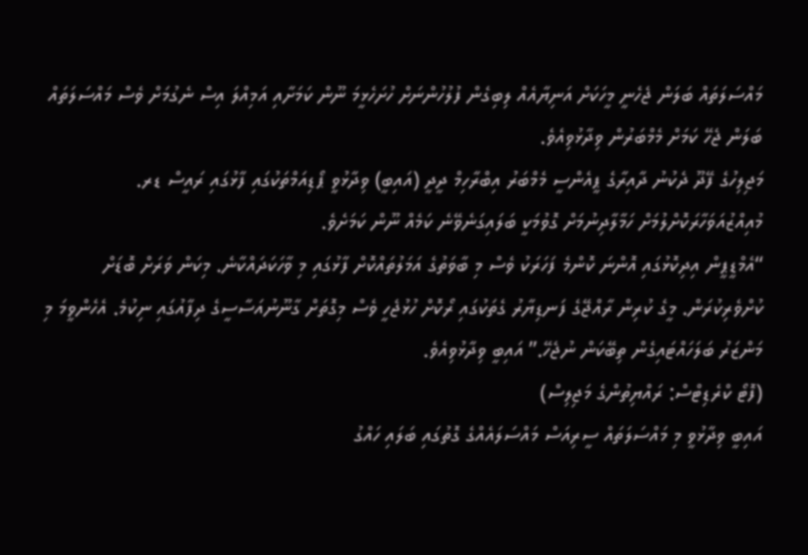މައްސަލަތައް ބަލަން ޖެހެނީ މީހަކަށް އަނިޔާއެއް ލިބިގެން ފުލުހުންނަށް ހުށަހެޅީމަ ނޫން ކަމަށާއި އަމިއްލަ އިސް ނެގުމަށް ވެސް މައްސަލަތައް ބަލަން ޖެހޭ ކަމަށް މެމްބަރުން ވިދާޅުވިއެވެ.
މަޖިލިހުގެ ފޭދޫ ދެކުނު ދާއިރާގެ ޕީއެންސީ މެމްބަރު އިބްރާހިމް ދީދީ (އައިބީ) ވިދާޅުވީ ޕޯޑިއަމްތަކުގައި ފާޅުގައި ރައީސް ޑރ. މުއިއްޒުއަވަހާރަކޮށްލުމަށް ހަމާލާދިނުމަށް ގޮވުމަކީ ބަލައިގަނެވޭނެ ކަމެއް ނޫން ކަމަށެވެ.
“އެމްޑީޕީން އިދިކޮޅުގައި އޮންނަ ކޮންމެ ފަހަރަކު ވެސް މި ބާވަތުގެ އަމަލުތައްކޮށް ފާޅުގައި މި ވާހަކަދައްކާނެ. މިކަން ވަރަށް ބޮޑަށް ކުށްވެރިކުރަން. މީގެ ކުރިން ރާއްޖޭގެ ފަނޑިޔާރު ގެތަކުގައި ރޯކޮށް ހުޅުޖެހީ ވެސް މިގޮތަށް ގާނޫނުއަސާސީގެ ދިފާއުގައި ނިކުމެ. އެހެންވީމަ މި މަންޒަރު ބަލަހައްޓައިގެން ތިބޭކަން ނުޖެހޭ.” އައިބީ ވިދާޅުވިއެވެ.
(ފޮޓޯ ކްރެޑިޓްސް: ރައްޔިތުންގެ މަޖިލިސް)
އައިބީ ވިދާޅުވީ މި މައްސަލަތައް ސީރިއަސް މައްސަލައެއްގެ ގޮތުގައި ބަލައި ހައްގު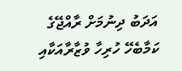އަދަބު ދިނުމަށް ރާއްޖޭގެ ކަމާބެހޭ ހުރިހާ ވުޒާރާއަކާއި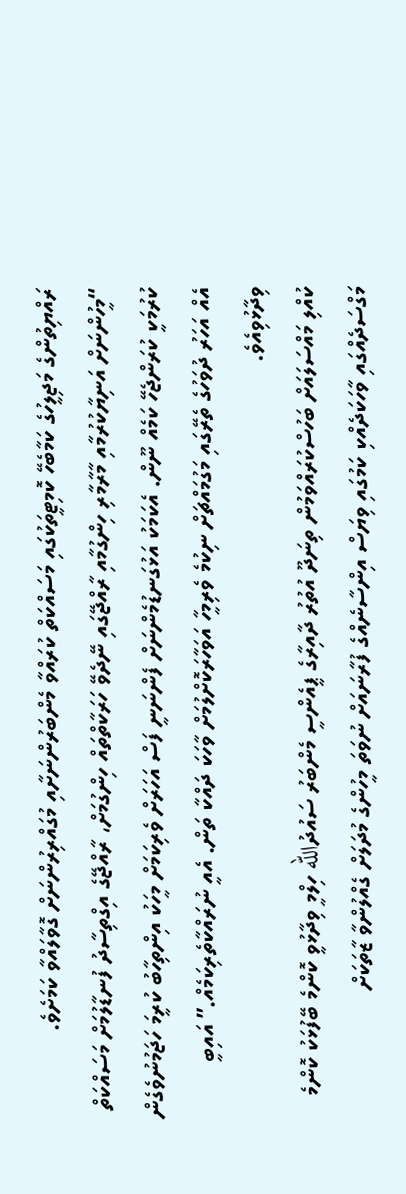ރައްޔިތުންގެ މަޖިލީހުގެ ކަމާބެހޭ ކޮމިޓީތަކުގައި މަސައްކަތް ކުރައްވާ މެންބަރުންނަށާއި މުގައްރިރުންނަށް ގޮވާލައްވާ ކަމަށެވެ.
“މީހުންނަށް އަނިޔާކުރުމާއި މާރާމާރި ހިންގުމާއި ރާއްޖޭގައި ނޭދެވޭ ހަރަކާތްތައް ހިންގުމަށް، ރާއްޖޭގެ އިގްތިސާދު ފުނޑާލުމަށް މަސައްކަތް ކުރުމަކީ ކުރަންޖެހޭ ކަމެއް ނޫން. އެކަމަކު އަޅުގަނޑުމެންނަށް ފެންނަނީ ފަސް އަހަރަށް ވެރިކަމަށް މީހަކު އިންތިހާބު ކުރީމަ ހަޖަމުނުވެގެން އެއް އަހަރު ދުވަހުގެ ތެރޭގައި މަގުމައްޗަށް ނިކުމެ ވެރިމީހާ އަވަހާރަކޮށްލުމަށް ވާހަކަ ދައްކާ ތަން. އެއީ ނުރައްކާތެރިކަމެއް.” އައިބީ ވިދާޅުވިއެވެ.
ކުއްލި މައްސަލައަށް ބަހުސްކުރައްވަމުން ތިނަދޫ އުތުރު ދާއިރާގެ ޕީއެންސީ މެންބަރު ސައުދުالله ހިލްމީ ވިދާޅުވީ ކޮންމެ ބޭފުޅަކު ކޮންމެ މަގްސަދެއްގައި ވާހަކަދެއްކި ކަމުގައި ވިޔަސް އިންސާނެއްގެ ފުރާނައަށް ނުވަތަ މީހުންގެ މުދަލަށް ގެއްލުންވާ ޒާތަކަށް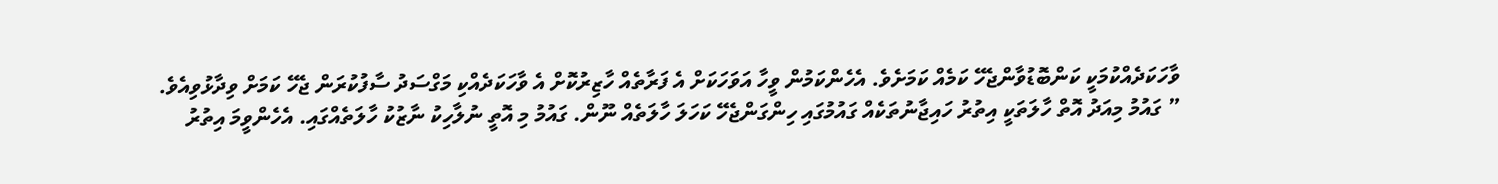ވާހަކަދެއްކުމަކީ ކަންބޮޑުވާންޖެހޭ ކަމެއް ކަމަށެވެ. އެހެންކަމުން ވީހާ އަވަހަކަށް އެ ފަރާތެއް ހާޒިރުކޮށް އެ ވާހަކަދެއްކި މަގްސަދު ސާފުކުރަން ޖެހޭ ކަމަށް ވިދާޅުވިއެވެ.
” ގައުމު މިއަދު އޮތް ހާލަތަކީ އިތުރު ހައިޖާނުތަކެއް ގައުމުގައި ހިންގަންޖެހޭ ކަހަލަ ހާލަތެއް ނޫން. ގައުމު މި އޮތީ ނުލާހިކު ނާޒުކު ހާލަތެއްގައި. އެހެންވީމަ އިތުރު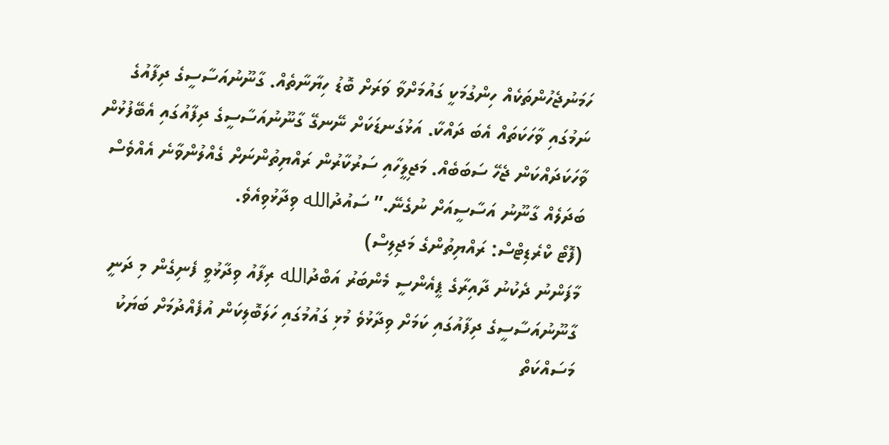ހަމަނުޖެހުންތަކެއް ހިންގުމަކީ ގައުމަށްވާ ވަރަށް ބޮޑު ހިޔާނާތެއް. ގާނޫނުއަސާސީގެ ދިފާއުގެ ނަމުގައި ވާހަކަތައް އެބަ ދައްކާ. އަޅުގަނޑަކަށް ނޭނގޭ ގާނޫނުއަސާސީގެ ދިފާއުގައި އެބޭފުޅުން ވާހަކަދައްކަން ޖެހޭ ސަބަބެއް. މަޖިލީހާއި ސަރުކާރުން ރައްޔިތުންނަށް ގެއްލުންވާނެ އެއްވެސް ބަދަލެއް ގާނޫނު އަސާސީއަށް ނުގެނޭ.” ސައުދުالله ވިދާޅުވިއެވެ.
(ފޮޓޯ ކްރެޑިޓްސް: ރައްޔިތުންގެ މަޖިލިސް)
މާފަންނު ދެކުނު ދާއިރާގެ ޕީއެންސީ މެންބަރު އަބްދުالله ރިފާއު ވިދާޅުވީ ފެނިގެން މި ދަނީ ގާނޫނުއަސާސީގެ ދިފާއުގައި ކަމަށް ވިދާޅުވެ މުޅި ގައުމުގައި ހަލަބޮލިކަން އުފެއްދުމަށް ބަޔަކު މަސައްކަތް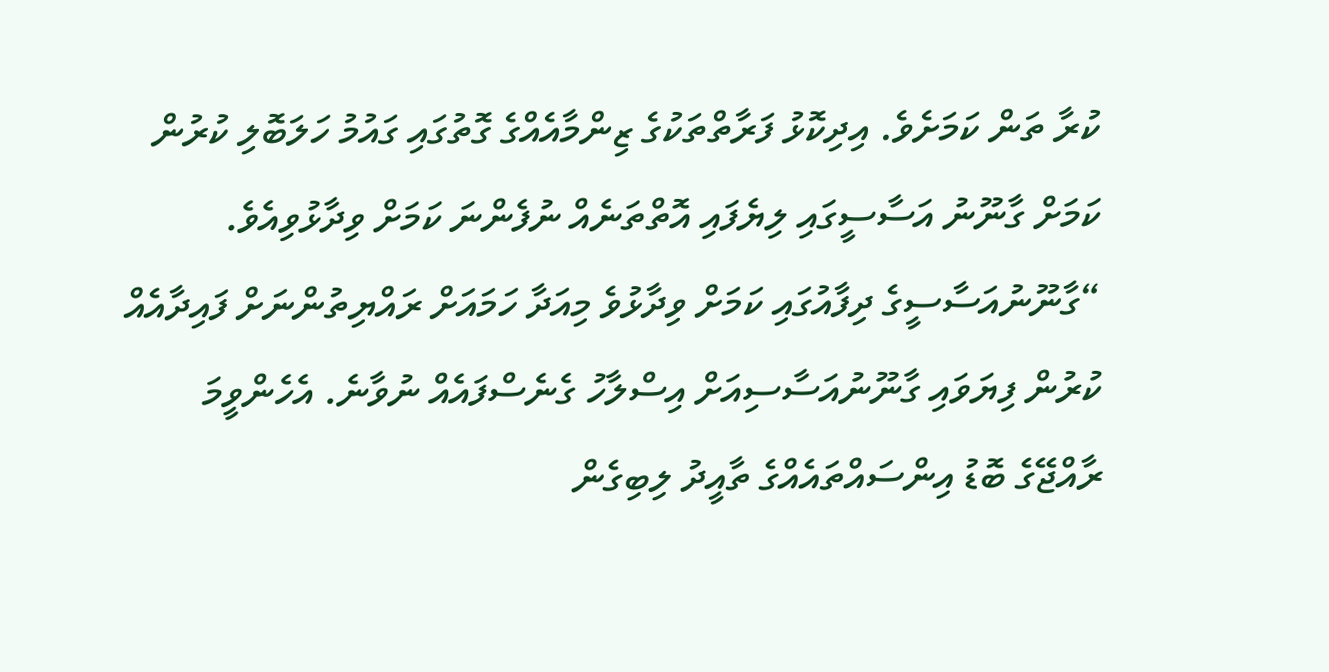ކުރާ ތަން ކަމަށެވެ. އިދިކޮޅު ފަރާތްތަކުގެ ޒިންމާއެއްގެ ގޮތުގައި ގައުމު ހަލަބޮލި ކުރުން ކަމަށް ގާނޫނު އަސާސީގައި ލިޔެފައި އޮތްތަނެއް ނުފެންނަ ކަމަށް ވިދާޅުވިއެވެ.
“ގާނޫނުއަސާސީގެ ދިފާއުގައި ކަމަށް ވިދާޅުވެ މިއަދާ ހަމައަށް ރައްޔިތުންނަށް ފައިދާއެއް ކުރުން ފިޔަވައި ގާނޫނުއަސާސިއަށް އިސްލާހު ގެނެސްފައެއް ނުވާނެ. އެހެންވީމަ ރާއްޖޭގެ ބޮޑު އިންސައްތައެއްގެ ތާއީދު ލިބިގެން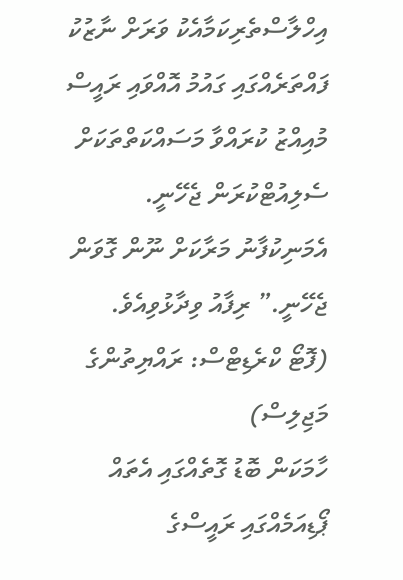އިހްލާސްތެރިކަމާއެކު ވަރަށް ނާޒުކު ފައްތަރެއްގައި ގައުމު އޮއްވައި ރައީސް މުއިއްޒު ކުރައްވާ މަސައްކަތްތަކަށް ސެލިއުޓްކުރަން ޖެހޭނީ. އެމަނިކުފާނު މަރާކަށް ނޫން ގޮވަން ޖެހޭނީ.” ރިފާއު ވިދާޅުވިއެވެ.
(ފޮޓޯ ކްރެޑިޓްސް: ރައްޔިތުންގެ މަޖިލިސް)
ހާމަކަން ބޮޑު ގޮތެއްގައި އެތައް ޕޯޑިއަމެއްގައި ރައީސްގެ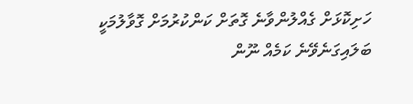ހަށިކޮޅަށް ގެއްލުންވާނެ ގޮތަށް ކަންކުރުމަށް ގޮވާލުމަކީ ބަލައިގަނެވޭނެ ކަމެއް ނޫން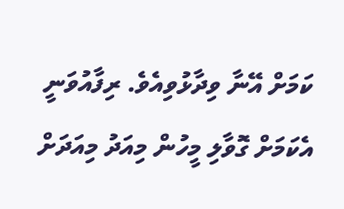ކަމަށް އޭނާ ވިދާޅުވިއެވެ. ރިފާއުވަނީ އެކަމަށް ގޮވާލި މީހުން މިއަދު މިއަދަށް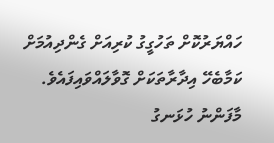ހައްޔަރުކޮށް ތަހުގީގު ކުރިއަށް ގެންދިއުމަށް ކަމާބެހޭ އިދާރާތަކަށް ގޮވާލައްވައިފައެވެ.
މާފަންނު ހުޅަނގު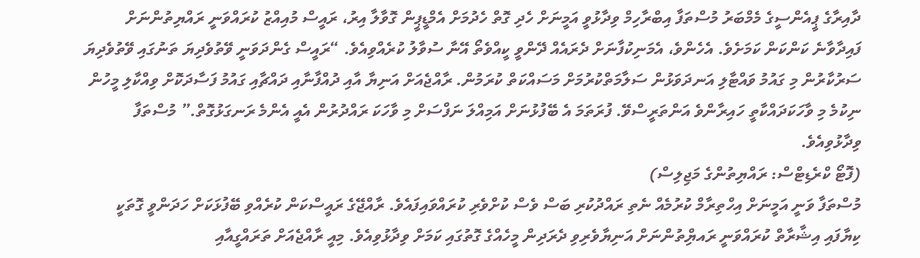ދާއިރާގެ ޕީއެންސީގެ މެމްބަރު މުސްތަފާ އިބްރާހިމް ވިދާޅުވީ އަމީނަށް ހެދި ގޮތް ހެދުމަށް އެމްޑީޕީން ގޮވާލާ އިރު، ރައީސް މުއިއްޒު ކުރައްވަނީ ރައްޔިތުންނަށް ފައިދާވާނެ ކަންކަން ކަމަށެވެ. އެހެންވެ، އެމަނިކުފާނަށް ދެރައެއް ދޭންވީ ކީއްވެތޯ އޭނާ ސުވާލު ކުރެއްވިއެވެ. “ރައީސް ގެންދަވަނީ ވޭތުވެދިޔަ ތަނުގައި ވޭތުވެދިޔަ ސަރުކާރުން މި ގައުމު ވައްޓާލި އަނދަވަޅުން ސަލާމަތްކުރުމަށް މަސައްކަތް ކުރަމުން. ރާއްޖެއަށް އަނިޔާ އާއި ދުއްފާނާއި ދައްޗާއި ގައުމު ފަސާދަކޮށް ވިއްކާލި މީހުން ނިކުމެ މި ވާހަކަދައްކާތީ ހައިރާންވެ އަންތަރީސްވޭ. ފުރަތަމަ އެ ބޭފުޅުނަށް އަމިއްލަ ނަފްސަށް މި ވާހަކަ ރައްދުރުން އެއީ އެންމެ ރަނގަޅުގޮތް.” މުސްތަފާ ވިދާޅުވިއެވެ.
(ފޮޓޯ ކްރެޑިޓްސް: ރައްޔިތުންގެ މަޖިލިސް)
މުސްތަފާ ވަނީ އަމީނަށް އިހްތިރާމް ކުރުމެއް ނެތި ރައްދުކުރި ބަސް ވެސް ކުށްވެރި ކުރައްވައިފައެވެ. ރާއްޖޭގެ ރައީސްކަން ކުރެއްވި ބޭފުޅަކަށް ހަދަންވީ ގޮތަކީ ކިޔާފައި އިޝާރާތް ކުރައްވަނީ ރައޔްިތުންނަށް އަނިޔާވެރިވި ދެރަދިން މީހެއްގެ ގޮތުގައި ކަމަށް ވިދާޅުވިއެވެ. މިއީ ރާއްޖެއަށް ތަރައްގީއާއި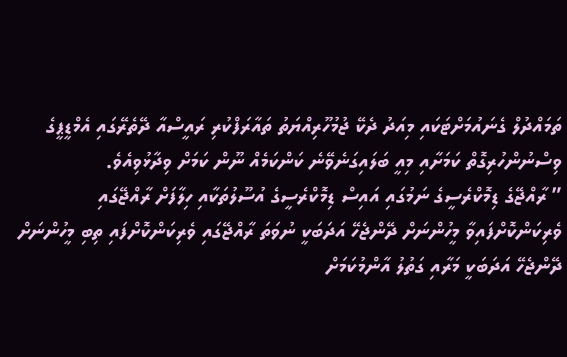ތަމައްދުލް ގެނައުމަށްޓަކައި މިއަދު ދެކޭ ޖުމުހޫރިއްޔަތު ތައާރަފްކުރި ރައީސްއާ ދޭތެރޭގައި އެމްޑީޕީގެ ވިސްނުންހުރިގޮތް ކަމަށާއި މިއީ ބަލައިގަނެވޭނެ ކަންކަމެއް ނޫން ކަމަށް ވިދާޅުވިއެވެ.
” ރާއްޖޭގެ ޑިމޮކްރެސީގެ ނަމުގައި އައިސް ޑިމޮކްރެސީގެ އުސޫލުތަކާއި ހިލާފަށް ރާއްޖޭގައި ވެރިކަންކޮށްފައިވާ މީހުންނަށް ދޭންޖެހޭ އަދަބަކީ ނުވަތަ ރާއްޖޭގައި ވެރިކަންކޮށްފައި ތިބި މީހުންނަށް ދޭންޖެހޭ އަދަބަކީ މަރާއި ގަތުލު އާންމުކަމަށް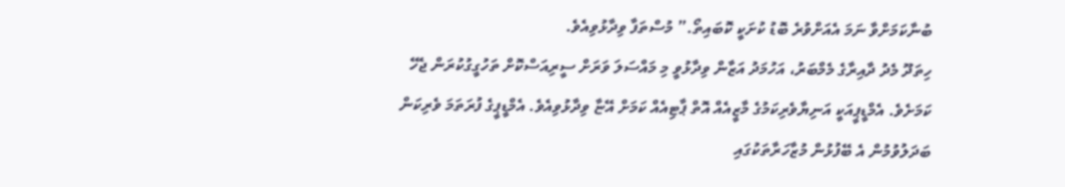ބުނާކަމަށްވާ ނަމަ އެއަށްވުރެ ބޮޑު ކުށަކީ ކޮބައިތޯ.” މުސްތަފާ ވިދާޅުވިއެވެ.
ހިތަދޫ މެދު ދާއިރާގެ މެމްބަރު، އަހުމަދު އަޒާން ވިދާޅުވީ މި މައްސަލަ ވަރަށް ސީރިއަސްކޮށް ތަހުގީގުކުރަން ޖެހޭ ކަމަށެވެ. އެމްޑީޕީއަކީ އަނިޔާވެރިކަމުގެ މާޒީއެއް އޮތް ޕާޓިއެއް ކަމަށް އޭޏާ ވިދާޅުވިއެވެ. އެމްޑީޕީގެ ފުރަތަމަ ވެރިކަން ބަދަލުވުމުން އެ ބޭފުޅުން މުޒާހަރާތަކުގައި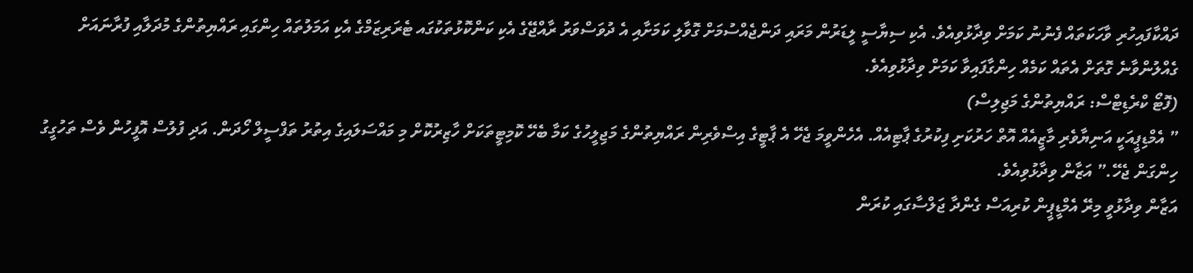ދައްކާފައިހުރި ވާހަކަތައް ފެނުނު ކަމަށް ވިދާޅުވިއެވެ. އެކި ސިޔާސީ ލީޑަރުން މަރައި ދަންޖެއްސުމަށް ގޮވާލި ކަމަށާއި އެ ދުވަސްވަރު ރާއްޖޭގެ އެކި ކަންކޮޅުތަކުގައ ޓެރަރިޒަމްގެ އެކި އަމަލުތައް ހިންގައި ރައްޔިތުންގެ މުދަލާއި ފުރާނައަށް ގެއްލުންވާނެ ގޮތަށް އެތައް ކަމެއް ހިންގާފައިވާ ކަމަށް ވިދާޅުވިއެވެ.
(ފޮޓޯ ކްރެޑިޓްސް: ރައްޔިތުންގެ މަޖިލިސް)
” އެމްޑިޕީއަކީ އަނިޔާވެރި މާޒީއެއް އޮތް ހަރުކަށި ފިކުރުގެ ޕާޓިއެއް. އެހެންވީމަ ޖެހޭ އެ ޕާޓީގެ އިސްވެރިން ރައްޔިތުންގެ މަޖިލީހުގެ ކަމާ ބެހޭ ކޮމިޓީތަކަށް ހާޒިރުކޮށް މި މައްސަލައިގެ އިތުރު ތަފްސީލް ހޯދަން. އަދި ފުލުސް އޮފީހުން ވެސް ތަހުގީގު ހިންގަން ޖެހޭ.” އަޒާން ވިދާޅުވިއެވެ.
އަޒާން ވިދާޅުވީ މިރޭ އެމްޑީޕީން ކުރިއަސް ގެންދާ ޖަލްސާގައި ކުރަން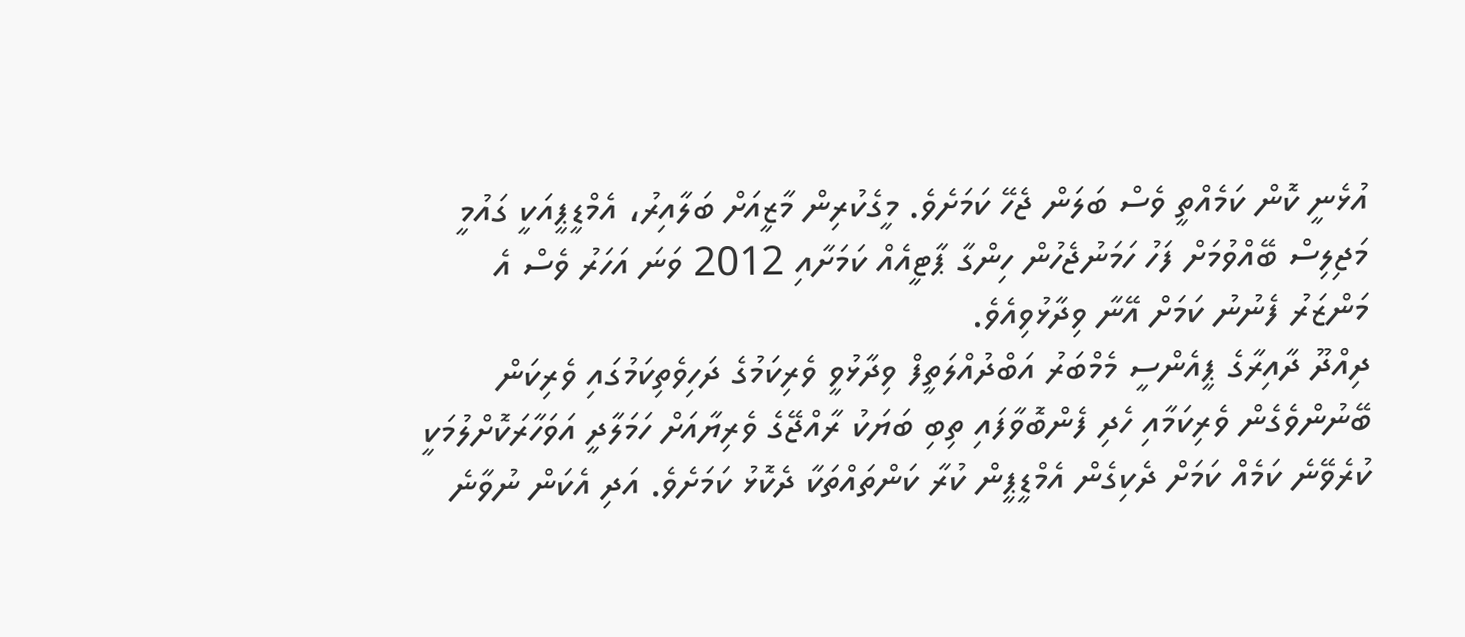އުޅެނީ ކޮން ކަމެއްތީ ވެސް ބަލަން ޖެހޭ ކަމަށެވެ. މީގެކުރިން މާޒީއަށް ބަލާއިރު، އެމްޑީޕީއަކީ ގައުމީ މަޖިލިސް ބޭއްވުމަށް ފަހު ހަމަނުޖެހުން ހިންގާ ޕާޓީއެއް ކަމަށާއި 2012 ވަނަ އަހަރު ވެސް އެ މަންޒަރު ފެނުނު ކަމަށް އޭނާ ވިދާޅުވިއެވެ.
ދިއްދޫ ދާއިރާގެ ޕީއެންސީ މެމްބަރު އަބްދުއްލަތީފް ވިދާޅުވީ ވެރިކަމުގެ ދަހިވެތިކަމުގައި ވެރިކަން ބޭނުންވެގެން ވެރިކަމާއި ހެދި ފެންބޮވާފައި ތިބި ބަޔަކު ރާއްޖޭގެ ވެރިޔާއަށް ހަމަލާދީ އަވަހާރަކޮށްލުމަކީ ކުރެވޭނެ ކަމެއް ކަމަށް ދެކިގެން އެމްޑީޕީން ކުރާ ކަންތައްތަކާ ދެކޮޅު ކަމަށެވެ. އަދި އެކަން ނުވާނެ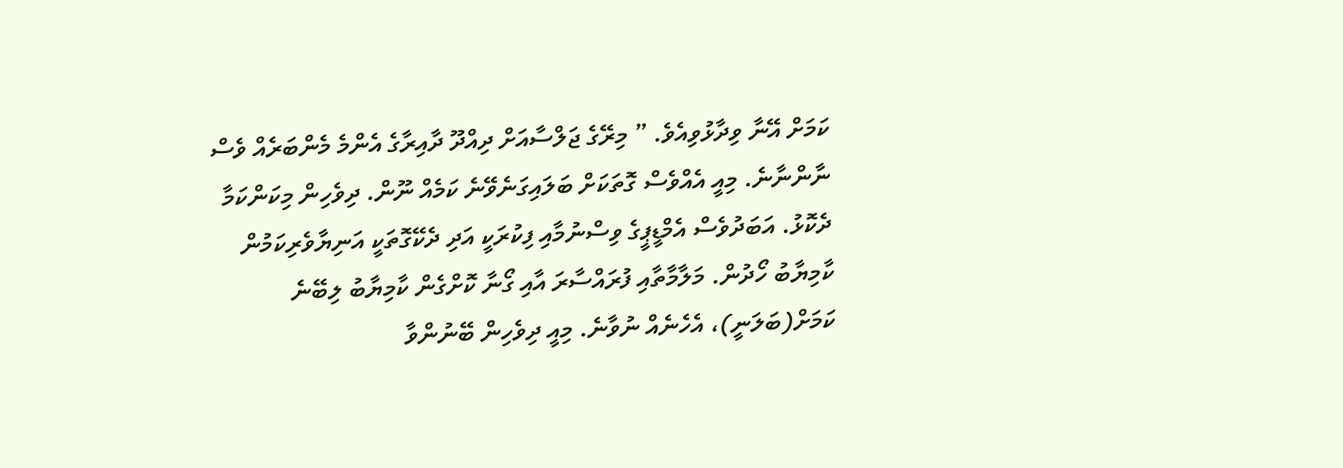ކަމަށް އޭނާ ވިދާޅުވިއެވެ. ” މިރޭގެ ޖަލްސާއަށް ދިއްދޫ ދާއިރާގެ އެންމެ މެންބަރެއް ވެސް ނާންނާނެ. މިއީ އެއްވެސް ގޮތަކަށް ބަލައިގަނެވޭނެ ކަމެއް ނޫން. ދިވެހިން މިކަންކަމާ ދެކޮޅު. އަބަދުވެސް އެމްޑީޕީގެ ވިސްނުމާއި ފިކުރަކީ އަދި ދެކޭގޮތަކީ އަނިޔާވެރިކަމުން ކާމިޔާބު ހޯދުން. މަލާމާތާއި ފުރައްސާރަ އާއި ގޯނާ ކޮށްގެން ކާމިޔާބު ލިބޭނެ ކަމަށް(ބަލަނީ)، އެހެނެއް ނުވާނެ. މިއީ ދިވެހިން ބޭނުންވާ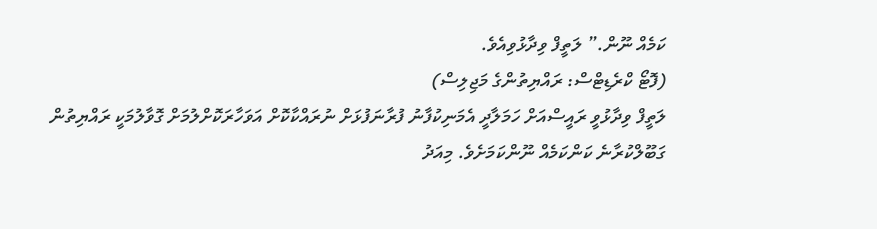ކަމެއް ނޫން.” ލަތީފް ވިދާޅުވިއެވެ.
(ފޮޓޯ ކްރެޑިޓްސް: ރައްޔިތުންގެ މަޖިލިސް)
ލަތީފް ވިދާޅުވީ ރައީސްއަށް ހަމަލާދީ އެމަނިކުފާނު ފުރާނަފުޅަށް ނުރައްކާކޮށް އަވަހާރަކޮށްލުމަށް ގޮވާލުމަކީ ރައްޔިތުން ގަބޫލްކުރާނެ ކަންކަމެއް ނޫންކަމަށެވެ. މިއަދު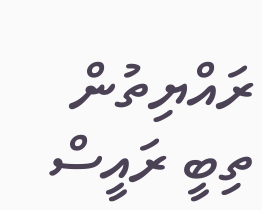ރައްޔިތުން ތިބީ ރައީސް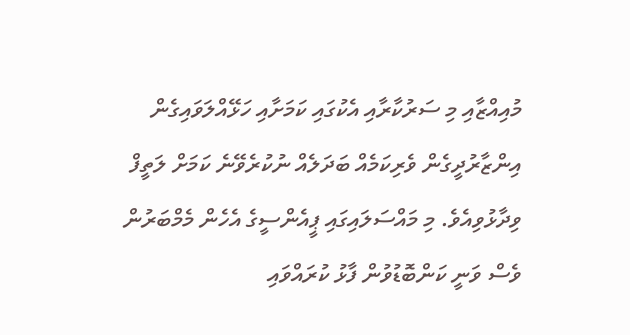މުއިއްޒާއި މި ސަރުކާރާއި އެކުގައި ކަމަށާއި ހަޅޭއްލަވައިގެން އިންޒާރުދީގެން ވެރިކަމެއް ބަދަލެއް ނުކުރެވޭނެ ކަމަށް ލަތީފް ވިދާޅުވިއެވެ. މި މައްސަލައިގައި ޕީއެންސީގެ އެހެން މެމްބަރުން ވެސް ވަނީ ކަންބޮޑުވުން ފާޅު ކުރައްވައި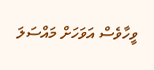ވީހާވެސް އަވަހަށް މައްސަލަ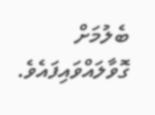ބެލުމަށް ގޮވާލައްވައިފައެވެ.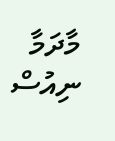މާދަމާ ނިއުސް